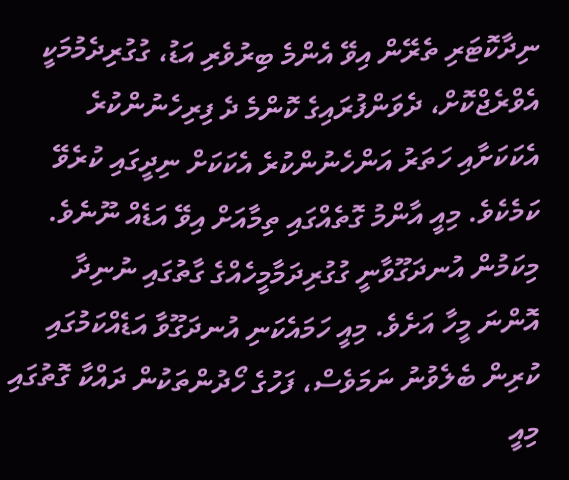ނިދާކޮޓަރި ތެރޭން އިވޭ އެންމެ ބިރުވެރި އަޑު، ގުގުރިދެމުމަކީ އެވްރެޖްކޮށް، ދެވަންފުރައިގެ ކޮންމެ ދެ ފިރިހެނުންކުރެ އެކަކަށާއި ހަތަރު އަންހެނުންކުރެ އެކަކަށް ނިދީގައި ކުރެވޭ ކަމެކެވެ. މިއީ އާންމު ގޮތެއްގައި ތިމާއަށް އިވޭ އަޑެއް ނޫނެވެ. މިކަމުން އުނދަގޫވާނީ ގުގުރިދަމާމީހެއްގެ ގާތުގައި ނުނިދާ އޮންނަ މީހާ އަށެވެ. މިއީ ހަމައެކަނި އުނދަގޫވާ އަޑެއްކަމުގައި ކުރިން ބެލެވުނު ނަމަވެސް، ފަހުގެ ހޯދުންތަކުން ދައްކާ ގޮތުގައި މިއީ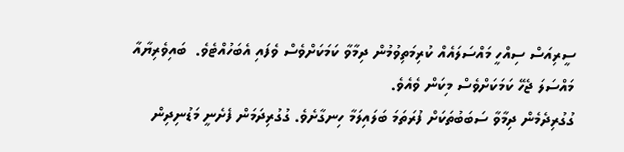ސީރިއަސް ސިއްހީ މައްސަލައެއް ކުރިމަތިވުމުން ދިމާވާ ކަމަކަށްވެސް ވެފައި އެބަހުއްޓެވެ.  ބައިވެރިޔާއާ މައްސަލަ ޖެހޭ ކަމަކަށްވެސް މިކަން ވެއެވެ.
ގުގުރިދެމެން ދިމާވާ ސަބަބުތަކަށް ފުރަތަމަ ބަލައިލަމާ ހިނގާށެވެ. ގުގުރިދަމަން ފެށެނީ މަޑުނިދިން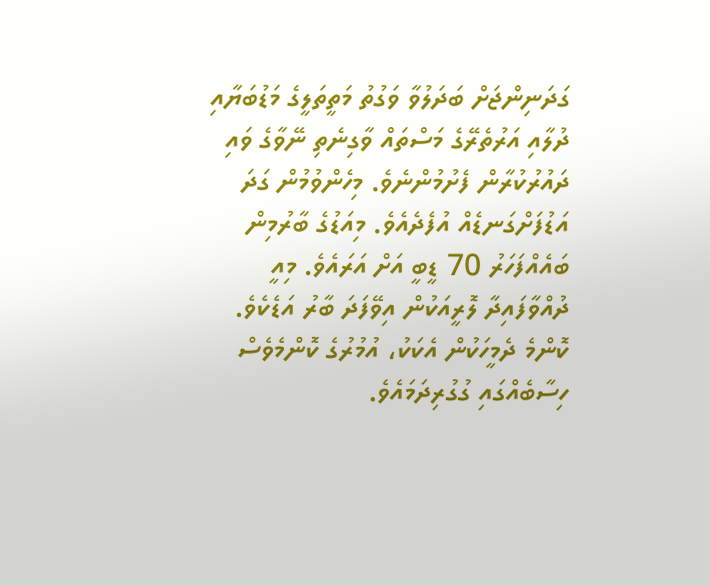ގަދަނިންޖަށް ބަދަލުވާ ވަގުތު މަތީތަލީގެ މަޑުބަޔާއި ދުލާއި އަރުތެރޭގެ މަސްތައް ވާގިނެތި ނޭވާގެ ވައި ދައުރުކުރާން ފެށުމުންނެވެ. މިހެންވުމުން ގަދަ އަޑުފަށްގަނޑެއް އުފެދެއެވެ. މިއަޑުގެ ބާރުމިން ބައެއްފަހަރު 70 ޑީބީ އަށް އަރައެވެ. މިއީ ދުއްވާފައިދާ ލޮރީއަކުން އިވޭފަދަ ބާރު އަޑެކެވެ.
ކޮންމެ ދެމީހަކުން އެކަކު، އުމުރުގެ ކޮންމެވެސް ހިސާބެއްގައި ގުގުރިދަމައެވެ.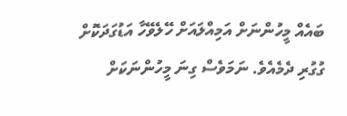ބައެއް މީހުންނަށް އަމިއްލައަށް ހޭލެވޭހާ އަޑުގަދަކޮށް ގުގުރި ދެމެއެވެ. ނަމަވެސް ގިނަ މީހުންނަކަށް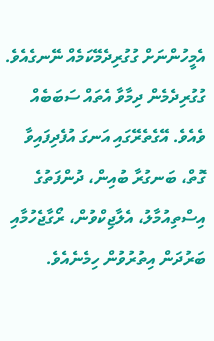އެމީހުންނަށް ގުގުރިދެމޭކަމެއް ނޭނގެއެވެ.
ގުގުރިދެމެން ދިމާވާ އެތައް ސަބަބެއް ވެއެވެ. އޭގެތެރޭގައި އަނގަ އުފެދިފައިވާ ގޮތް، ބަނގުރާ ބުއިން، ދުންފަތުގެ އިސްތިއުމާލު، އެލާޖިކްވުން، ރޯގާޖެހުމާއި ބަރުދަން އިތުރުވުން ހިމެނެއެވެ.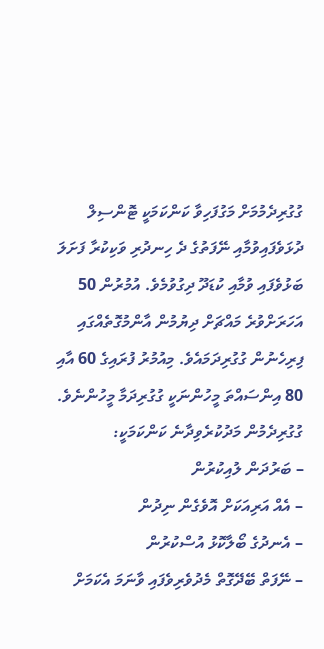ގުގުރިދެމުމަށް މަގުފަހިވާ ކަންކަމަކީ ޓޮންސިލް ދުޅަވެފައިވުމާއި ނޭފަތުގެ ދެ ހިނދުރި ވަކިކުރާ ފަށަލަ ބަޅުވެފައި ވުމާއި ކުޑަދޫ ދިގުވުމެވެ. އުމުރުން 50 އަހަރަށްވުރެ މައްޗަށް ދިޔުމުން އާންމުގޮތެއްގައި ފިރިހެނުން ގުގުރިދަމައެވެ. މިއުމުރު ފުރައިގެ 60 އާއި 80 އިންސައްތަ މީހުންނަކީ ގުގުރިދަމާ މީހުންނެވެ.
ގުގުރިދެމުން މަދުކުރެވިދާނެ ކަންކަމަކީ:
– ބަރުދަން ލުއިކުރުން
– އެއް އަރިއަކަށް އޮވެގެން ނިދުން
– އެނދުގެ ބޯލާކޮޅު އުސްކުރުން
– ނޭފަތް ބޭދޭގޮތް މެދުވެރިވެފައި ވާނަމަ އެކަމަށް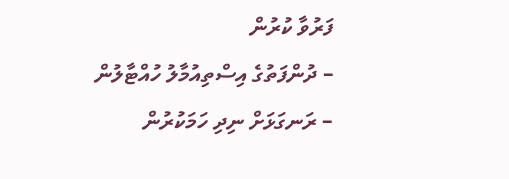ފަރުވާ ކުރުން
– ދުންފަތުގެ އިސްތިއުމާލު ހުއްޓާލުން
– ރަނގަޅަށް ނިދި ހަމަކުރުން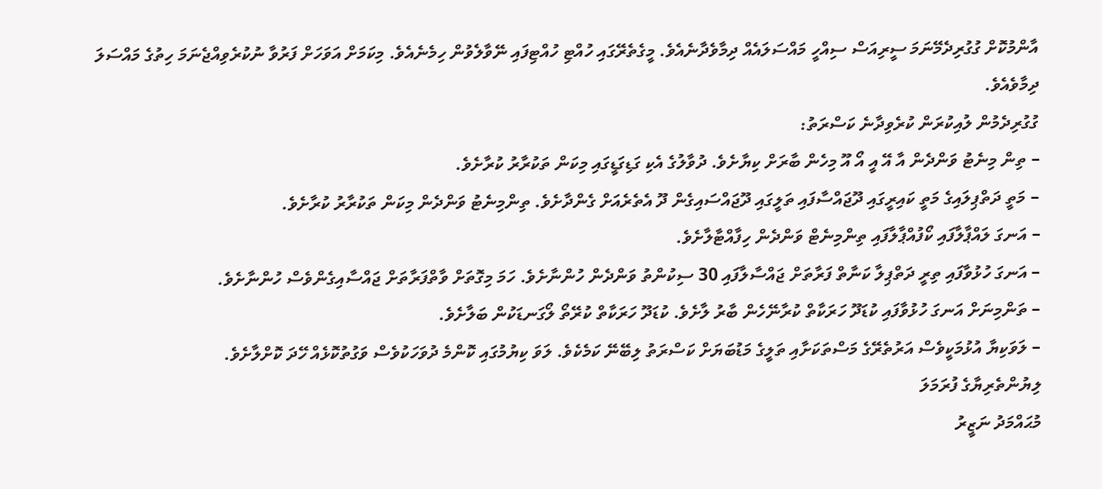އާންމުކޮށް ގުގުރިދެމޭނަމަ ސީރިއަސް ސިއްހީ މައްސަލައެއް ދިމާވެދާނެއެވެ. މީގެތެރޭގައި ހުއްޓި ހުއްޓިފައި ނޭވާލެވުން ހިމެނެއެވެ. މިކަމަށް އަވަހަށް ފަރުވާ ނުކުރެވިއްޖެނަމަ ހިތުގެ މައްސަލަ ދިމާވެއެވެ.
ގުގުރިދެމުން ލުއިކުރަން ކުރެވިދާނެ ކަސްރަތު:
– ތިން މިނެޓު ވަންދެން އާ އޭ އީ އޯ އޫ މިހެން ބާރަށް ކިޔާށެވެ. ދުވާލުގެ އެކި ގަޑިގަޑީގައި މިކަން ތަކުރާރު ކުރާށެވެ.
– މަތީ ދަތްޕިލައިގެ މަތީ ކައިރީގައި ދޫޖައްސާފައި ތަލީގައި ދޫޖައްސައިގެން ދޫ އެތެރެއަށް ގެންދާށެވެ. ތިންމިނެޓު ވަންދެން މިކަން ތަކުރާރު ކުރާށެވެ.
– އަނގަ ލައްޕާލާފައި ކޯފުއްޕާލާފައި ތިންމިނެޓް ވަންދެން ހިފާއްޓާލާށެވެ.
– އަނގަ ހުޅުވާފައި ތިރީ ދަތްޕިލާ ކަނާތް ފަރާތަށް ޖައްސާލާފައި 30 ސިކުންތު ވަންދެން ހުންނާށެވެ. ހަމަ މިގޮތަށް ވާތްފަރާތަށް ޖައްސާއިގެންވެސް ހުންނާށެވެ.
– ތަންމިނަށް އަނގަ ހުޅުވާފައި ކުޑަދޫ ހަރަކާތް ކުރާނޭހެން ބާރު ލާށެވެ. ކުޑަދޫ ހަރަކާތް ކުރޭތޯ ލޯގަނޑަކުން ބަލާށެވެ.
– ލަވަކިޔާ އުޅުމަކީވެސް އަރުތެރޭގެ މަސްތަކަށާއި ތަލީގެ މަޑުބަޔަށް ކަސްރަތު ލިބޭނޭ ކަމެކެވެ. ލަވަ ކިޔުމުގައި ކޮންމެ ދުވަހަކުވެސް ވަގުތުކޮޅެއް ހޭދަ ކޮށްލާށެވެ.
ލިޔުންތެރިޔާގެ ފުރަމަލަ
މުޙައްމަދު ނަޒީރު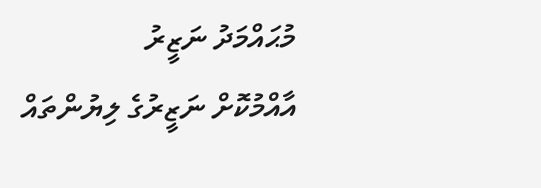މުޙައްމަދު ނަޒީރު
އާއްމުކޮށް ނަޒީރުގެ ލިޔުންތައް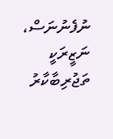ނުފެނުނަސް، ނަޒީރަކީ ތަޖުރިބާކާރު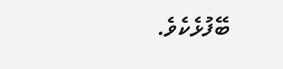ބޭފުޅެކެވެ.